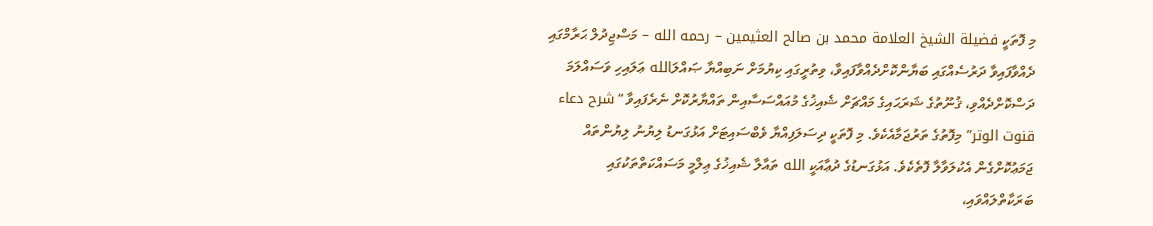މި ފޮތަކީ فضيلة الشيخ العلامة محمد بن صالح العثيمين – رحمه الله – މަސްޖިދުލް ޙަރާމްގައި ދެއްވާފައިވާ ދަރުސެއްގައި ބަޔާންކޮށްދެއްވާފައިވާ، ވިތުރީގައި ކިޔުމަށް ނަބިއްޔާ ޞައްލަالله ޢަލައިހި ވަސައްލަމަ ދަސްކޮށްދެއްވި، ޤުނޫތުގެ ޝަރަޙައިގެ މައްޗަށް ޝެއިޚުގެ މުއައްސަސާއިން ތައްޔާރުކޮށް ނެރެފައިވާ “شرح دعاء قنوت الوتر” މިފޮތުގެ ތަރުޖަމާއެކެވެ. މި ފޮތަކީ ދިސަލަފިއްޔާ ވެބްސައިޓަށް އަޅުގަނޑު ލިޔުނު ލިޔުންތައް ޖަމަޢުކޮށްގެން އެކުލަވާލާ ފޮތެކެވެ. އަޅުގަނޑުގެ ދުޢާއަކީ الله ތައާލާ ޝެއިޚުގެ ޢިލްމީ މަސައްކަތްތަކުގައި ބަރަކާތްލައްވައި،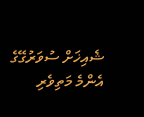ޝެއިޚަށް ސުވަރުގޭގެ އެންމެ މަތިވެރި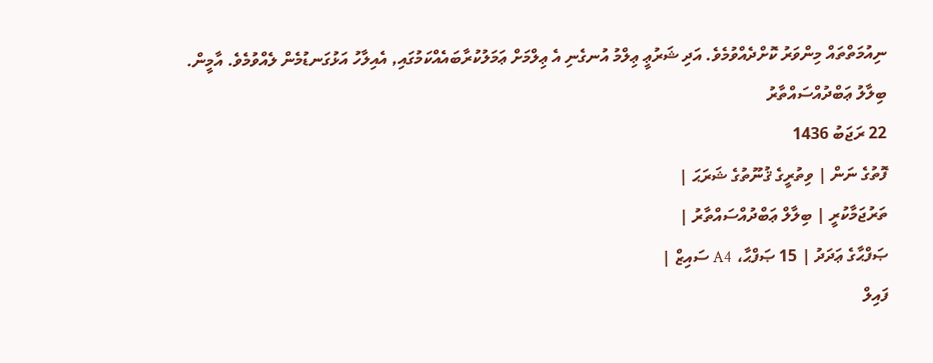ނިއުމަތްތައް މިންވަރު ކޮށްދެއްވުމެވެ. އަދި ޝަރުޢީ ޢިލްމު އުނގެނި އެ ޢިލްމަށް ޢަމަލުކުރާބައެއްކަމުގައި, އެއިލާހު އަޅުގަނޑުމެން ލެއްވުމެވެ. އާމީން.
ބިލާލު ޢަބްދުއްސައްތާރު
22 ރަޖަބު 1436
ފޮތުގެ ނަން | ވިތުރީގެ ޤުނޫތުގެ ޝަރަޙަ |
ތަރުޖަމާކުރީ | ބިލާލް ޢަބްދުއްސައްތާރު |
ޞަފްޙާގެ ޢަދަދު | 15 ޞަފްޙާ، A4 ސައިޒް |
ފައިލް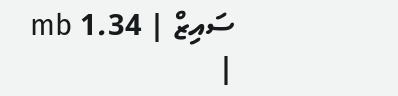ސައިޒް | 1.34 mb |